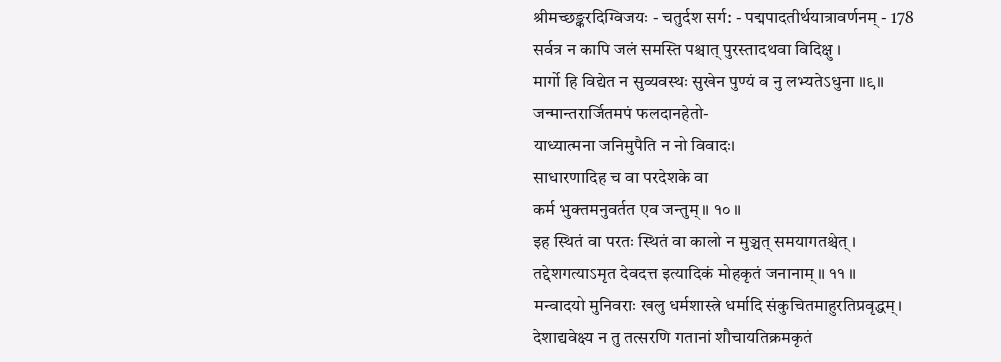श्रीमच्छङ्करदिग्विजयः - चतुर्दश सर्ग: - पद्मपादतीर्थयात्रावर्णनम् - 178
सर्वत्र न कापि जलं समस्ति पश्चात् पुरस्तादथवा विदिक्षु ।
मार्गो हि विद्येत न सुव्यवस्थः सुखेन पुण्यं व नु लभ्यतेऽधुना ॥९॥
जन्मान्तरार्जितमपं फलदानहेतो-
याध्यात्मना जनिमुपैति न नो विवादः।
साधारणादिह च वा परदेशके वा
कर्म भुक्तमनुवर्तत एव जन्तुम् ॥ १० ॥
इह स्थितं वा परतः स्थितं वा कालो न मुञ्चत् समयागतश्चेत् ।
तद्देशगत्याऽमृत देवदत्त इत्यादिकं मोहकृतं जनानाम् ॥ ११ ॥
मन्वादयो मुनिवराः खलु धर्मशास्त्रे धर्मादि संकुचितमाहुरतिप्रवृद्धम्।
देशाद्यवेक्ष्य न तु तत्सरणि गतानां शौचायतिक्रमकृतं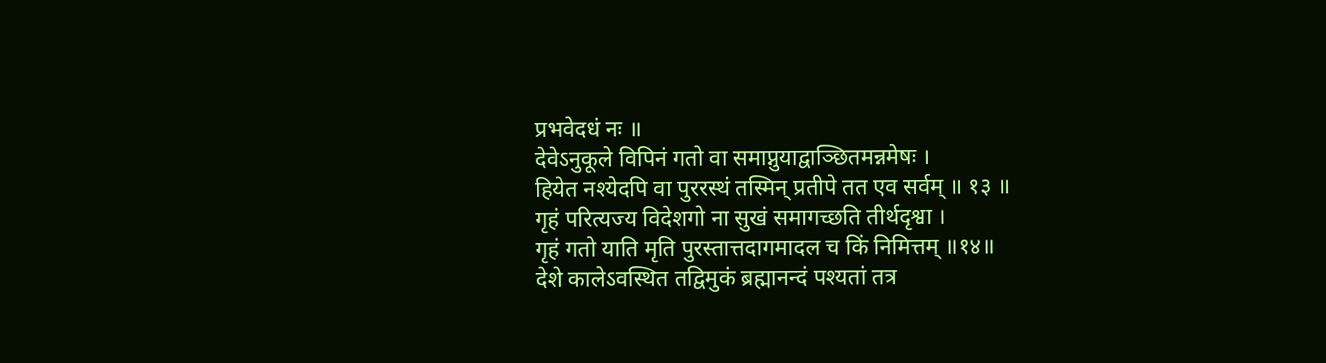प्रभवेदधं नः ॥
देवेऽनुकूले विपिनं गतो वा समाप्नुयाद्वाञ्छितमन्नमेषः ।
हियेत नश्येदपि वा पुररस्थं तस्मिन् प्रतीपे तत एव सर्वम् ॥ १३ ॥
गृहं परित्यज्य विदेशगो ना सुखं समागच्छति तीर्थदृश्वा ।
गृहं गतो याति मृति पुरस्तात्तदागमादल च किं निमित्तम् ॥१४॥
देशे कालेऽवस्थित तद्विमुकं ब्रह्मानन्दं पश्यतां तत्र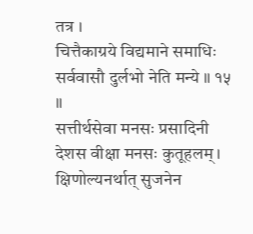तत्र ।
चित्तैकाग्रये विद्यमाने समाधिः सर्ववासौ दुर्लभो नेति मन्ये ॥ १५ ॥
सत्तीर्थसेवा मनसः प्रसादिनी देशस वीक्षा मनसः कुतूहलम् ।
क्षिणोल्यनर्थात् सुजनेन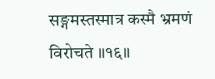सङ्गमस्तस्मात्र कस्मै भ्रमणं विरोचते ॥१६॥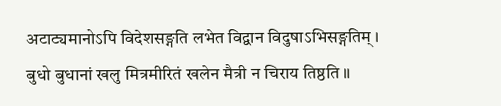अटाट्यमानोऽपि विदेशसङ्गति लभेत विद्वान विदुषाऽभिसङ्गतिम् ।
बुधो बुधानां खलु मित्रमीरितं खलेन मैत्री न चिराय तिष्ठति ॥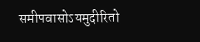समीपवासोऽयमुदीरितो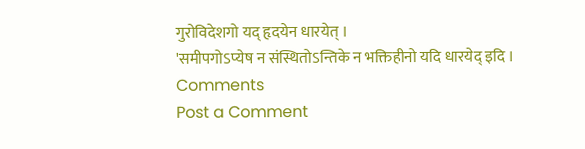गुरोविदेशगो यद् हृदयेन धारयेत् ।
'समीपगोऽप्येष न संस्थितोऽन्तिके न भक्तिहीनो यदि धारयेद् इदि ।
Comments
Post a Comment